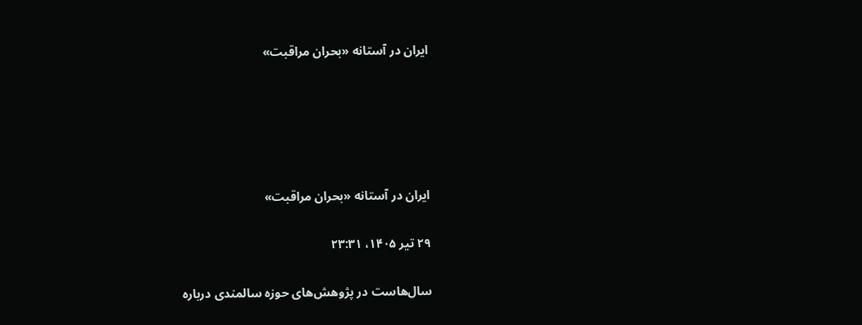ایران در آستانه «بحران مراقبت»





ایران در آستانه «بحران مراقبت»

۲۹ تیر ۱۴۰۵، ۲۳:۳۱

سال‌هاست در پژوهش‌های حوزه سالمندی درباره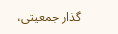گذار جمعیتی،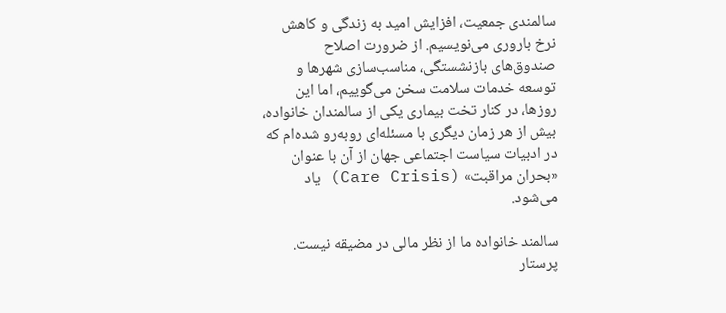سالمندی جمعیت، افزایش امید به زندگی و کاهش نرخ باروری می‌نویسیم. از ضرورت اصلاح صندوق‌های بازنشستگی، مناسب‌سازی شهرها و توسعه خدمات سلامت سخن می‌گوییم، اما این روزها، در کنار تخت بیماری یکی از سالمندان خانواده، بیش از هر زمان دیگری با مسئله‌ای روبه‌رو شده‌ام که در ادبیات سیاست اجتماعی جهان از آن با عنوان «بحران مراقبت» (Care Crisis) یاد می‌شود.

سالمند خانواده ما از نظر مالی در مضیقه نیست. پرستار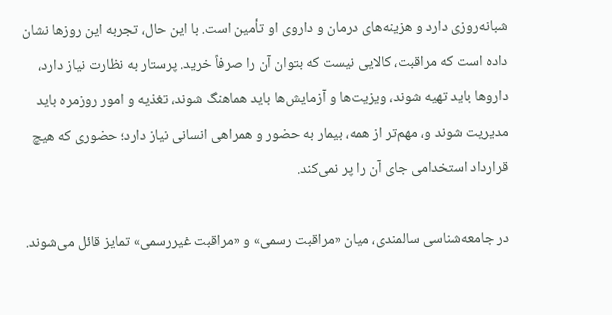شبانه‌روزی دارد و هزینه‌های درمان و داروی او تأمین است. با این حال، تجربه این روزها نشان داده است که مراقبت، کالایی نیست که بتوان آن را صرفاً خرید. پرستار به نظارت نیاز دارد، داروها باید تهیه شوند، ویزیت‌ها و آزمایش‌ها باید هماهنگ شوند، تغذیه و امور روزمره باید مدیریت شوند و، مهم‌تر از همه، بیمار به حضور و همراهی انسانی نیاز دارد؛ حضوری که هیچ قرارداد استخدامی جای آن را پر نمی‌کند.

در جامعه‌شناسی سالمندی، میان «مراقبت رسمی» و «مراقبت غیررسمی» تمایز قائل می‌شوند.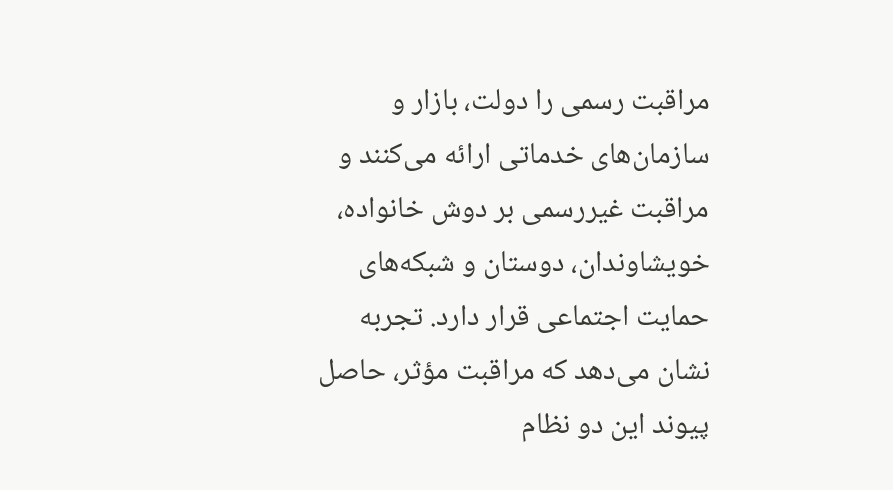مراقبت رسمی را دولت، بازار و سازمان‌های خدماتی ارائه می‌کنند و مراقبت غیررسمی بر دوش خانواده، خویشاوندان، دوستان و شبکه‌های حمایت اجتماعی قرار دارد. تجربه نشان می‌دهد که مراقبت مؤثر، حاصل پیوند این دو نظام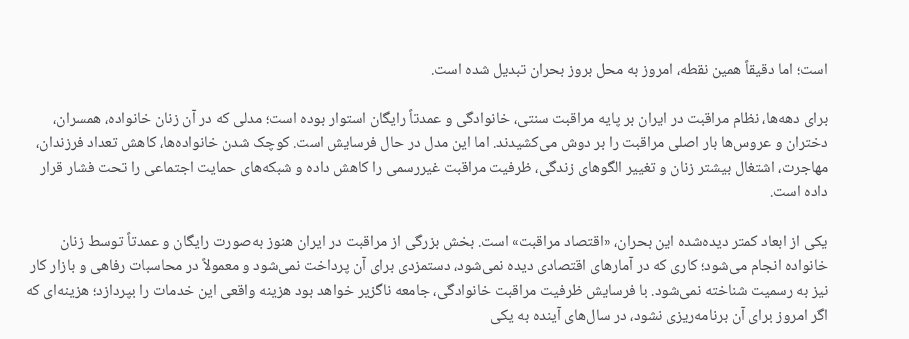است؛ اما دقیقاً همین نقطه، امروز به محل بروز بحران تبدیل شده است.

برای دهه‌ها، نظام مراقبت در ایران بر پایه مراقبت سنتی، خانوادگی و عمدتاً رایگان استوار بوده است؛ مدلی که در آن زنان خانواده، همسران، دختران و عروس‌ها بار اصلی مراقبت را بر دوش می‌کشیدند. اما این مدل در حال فرسایش است. کوچک شدن خانواده‌ها، کاهش تعداد فرزندان، مهاجرت، اشتغال بیشتر زنان و تغییر الگوهای زندگی، ظرفیت مراقبت غیررسمی را کاهش داده و شبکه‌های حمایت اجتماعی را تحت فشار قرار داده است.

یکی از ابعاد کمتر دیده‌شده این بحران، «اقتصاد مراقبت» است. بخش بزرگی از مراقبت در ایران هنوز به‌صورت رایگان و عمدتاً توسط زنان خانواده انجام می‌شود؛ کاری که در آمارهای اقتصادی دیده نمی‌شود، دستمزدی برای آن پرداخت نمی‌شود و معمولاً در محاسبات رفاهی و بازار کار نیز به رسمیت شناخته نمی‌شود. با فرسایش ظرفیت مراقبت خانوادگی، جامعه ناگزیر خواهد بود هزینه واقعی این خدمات را بپردازد؛ هزینه‌ای که اگر امروز برای آن برنامه‌ریزی نشود، در سال‌های آینده به یکی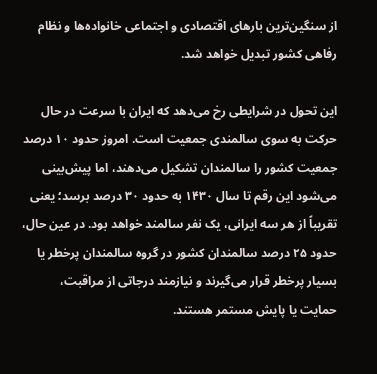از سنگین‌ترین بارهای اقتصادی و اجتماعی خانواده‌ها و نظام رفاهی کشور تبدیل خواهد شد.

این تحول در شرایطی رخ می‌دهد که ایران با سرعت در حال حرکت به سوی سالمندی جمعیت است. امروز حدود ۱۰ درصد جمعیت کشور را سالمندان تشکیل می‌دهند، اما پیش‌بینی می‌شود این رقم تا سال ۱۴۳۰ به حدود ۳۰ درصد برسد؛ یعنی تقریباً از هر سه ایرانی، یک نفر سالمند خواهد بود. در عین حال، حدود ۲۵ درصد سالمندان کشور در گروه سالمندان پرخطر یا بسیار پرخطر قرار می‌گیرند و نیازمند درجاتی از مراقبت، حمایت یا پایش مستمر هستند.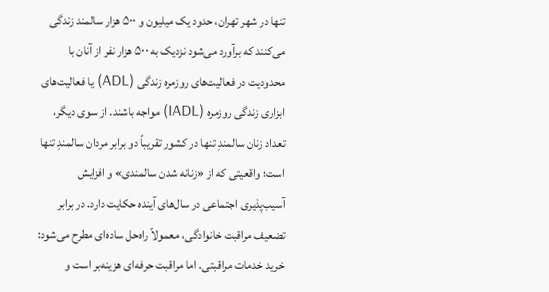تنها در شهر تهران، حدود یک میلیون و ۵۰۰ هزار سالمند زندگی می‌کنند که برآورد می‌شود نزدیک به ۵۰۰ هزار نفر از آنان با محدودیت در فعالیت‌های روزمره زندگی (ADL) یا فعالیت‌های ابزاری زندگی روزمره (IADL) مواجه باشند. از سوی دیگر، تعداد زنان سالمندِ تنها در کشور تقریباً دو برابر مردان سالمندِ تنها است؛ واقعیتی که از «زنانه شدن سالمندی» و افزایش آسیب‌پذیری اجتماعی در سال‌های آینده حکایت دارد. در برابر تضعیف مراقبت خانوادگی، معمولاً راه‌حل ساده‌ای مطرح می‌شود: خرید خدمات مراقبتی. اما مراقبت حرفه‌ای هزینه‌بر است و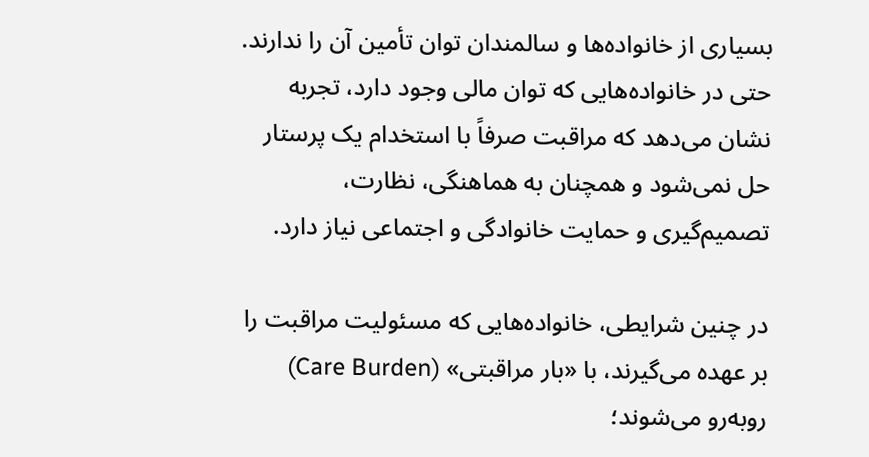بسیاری از خانواده‌ها و سالمندان توان تأمین آن را ندارند. حتی در خانواده‌هایی که توان مالی وجود دارد، تجربه نشان می‌دهد که مراقبت صرفاً با استخدام یک پرستار حل نمی‌شود و همچنان به هماهنگی، نظارت، تصمیم‌گیری و حمایت خانوادگی و اجتماعی نیاز دارد.

در چنین شرایطی، خانواده‌هایی که مسئولیت مراقبت را بر عهده می‌گیرند، با «بار مراقبتی» (Care Burden) روبه‌رو می‌شوند؛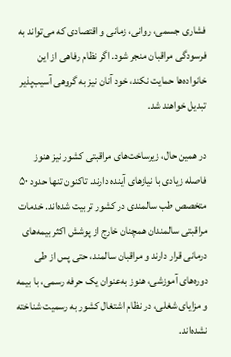فشاری جسمی، روانی، زمانی و اقتصادی که می‌تواند به فرسودگی مراقبان منجر شود. اگر نظام رفاهی از این خانواده‌ها حمایت نکند، خود آنان نیز به گروهی آسیب‌پذیر تبدیل خواهند شد.

در همین حال، زیرساخت‌های مراقبتی کشور نیز هنوز فاصله زیادی با نیازهای آینده دارند. تاکنون تنها حدود ۵۰ متخصص طب سالمندی در کشور تربیت شده‌اند. خدمات مراقبتی سالمندان همچنان خارج از پوشش اکثر بیمه‌های درمانی قرار دارند و مراقبان سالمند، حتی پس از طی دوره‌های آموزشی، هنوز به‌عنوان یک حرفه رسمی، با بیمه و مزایای شغلی، در نظام اشتغال کشور به رسمیت شناخته نشده‌اند.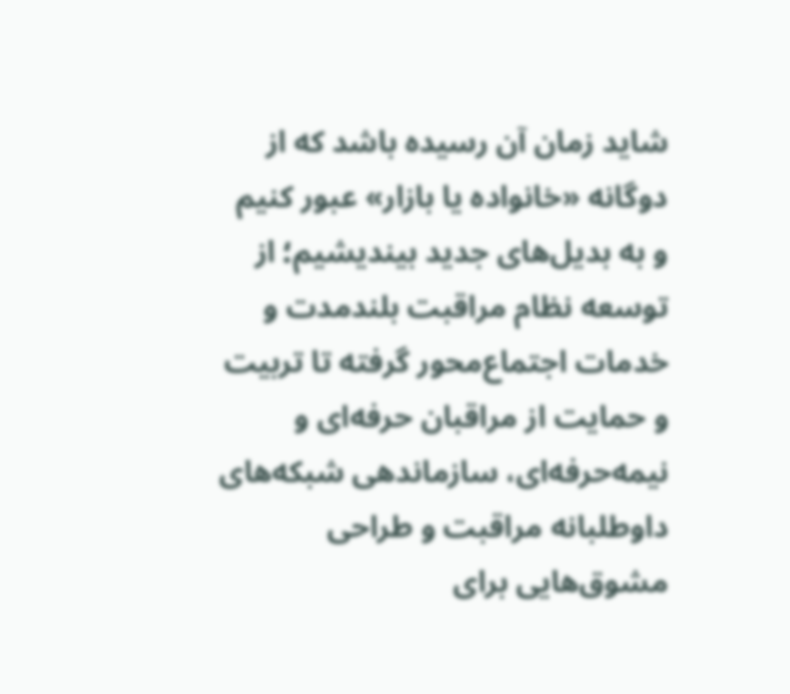شاید زمان آن رسیده باشد که از دوگانه «خانواده یا بازار» عبور کنیم و به بدیل‌های جدید بیندیشیم؛ از توسعه نظام مراقبت بلندمدت و خدمات اجتماع‌محور گرفته تا تربیت و حمایت از مراقبان حرفه‌ای و نیمه‌حرفه‌ای، سازماندهی شبکه‌های داوطلبانه مراقبت و طراحی مشوق‌هایی برای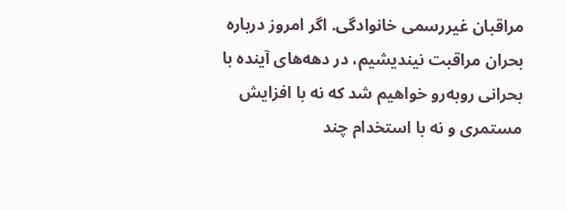مراقبان غیررسمی خانوادگی. اگر امروز درباره بحران مراقبت نیندیشیم، در دهه‌های آینده با بحرانی روبه‌رو خواهیم شد که نه با افزایش مستمری و نه با استخدام چند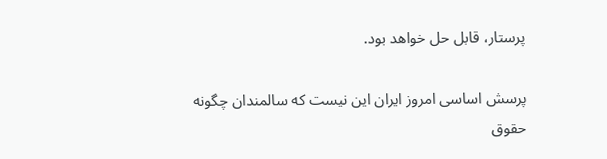پرستار، قابل حل خواهد بود.

پرسش اساسی امروز ایران این نیست که سالمندان چگونه حقوق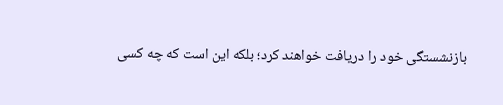بازنشستگی خود را دریافت خواهند کرد؛ بلکه این است که چه کسی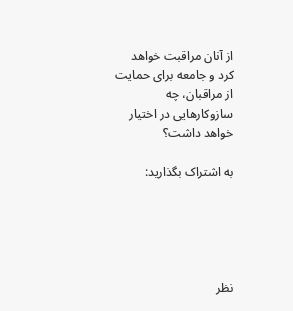از آنان مراقبت خواهد کرد و جامعه برای حمایت از مراقبان، چه سازوکارهایی در اختیار خواهد داشت؟

به اشتراک بگذارید:





نظر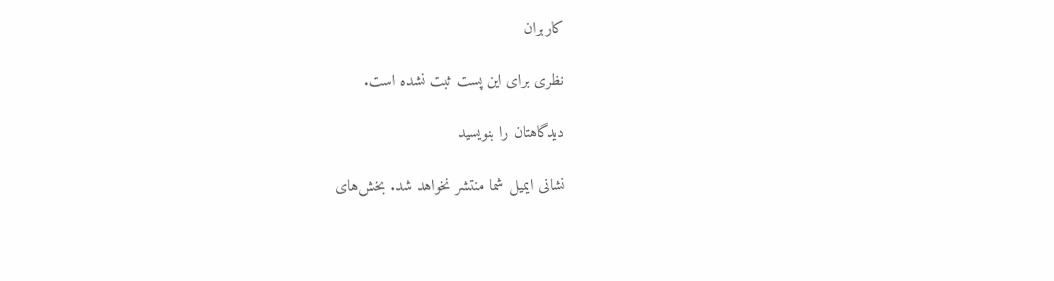کاربران

نظری برای این پست ثبت نشده است.

دیدگاهتان را بنویسید

نشانی ایمیل شما منتشر نخواهد شد. بخش‌های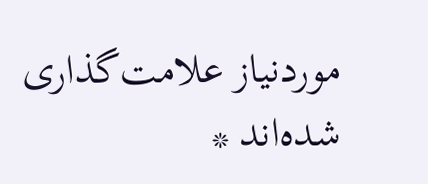موردنیاز علامت‌گذاری شده‌اند *